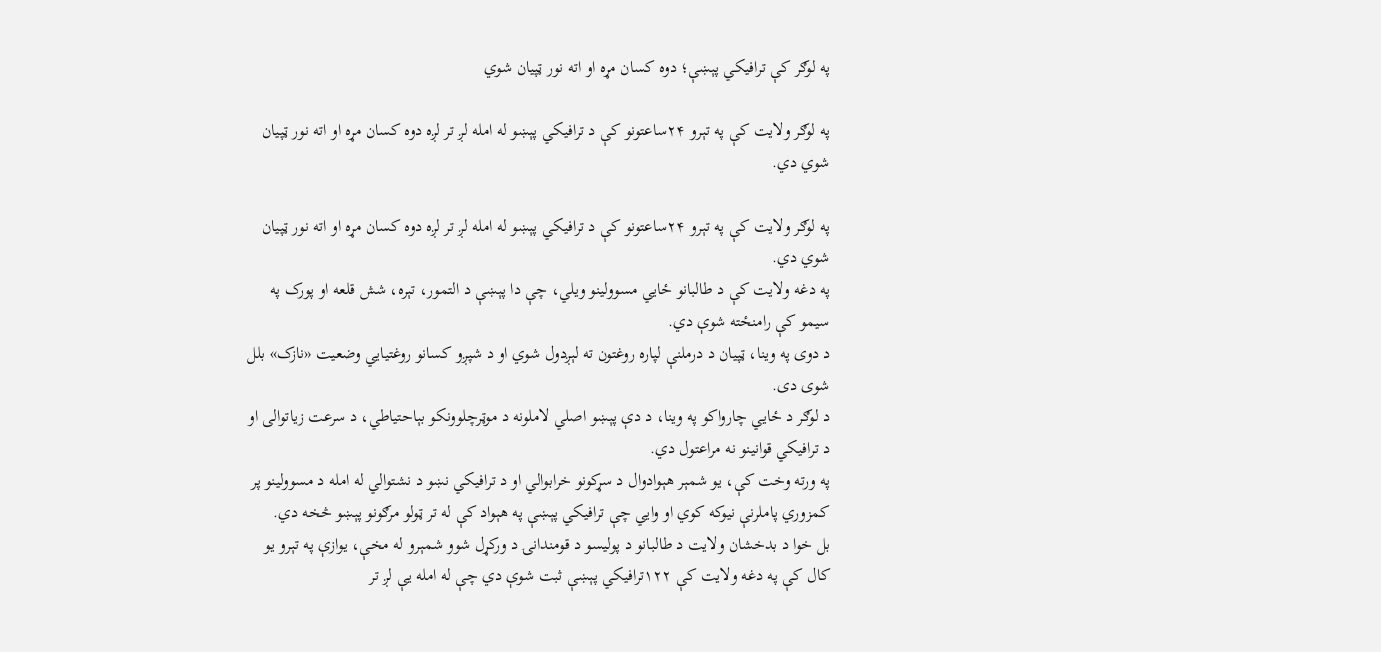په لوګر کې ترافیکي پېښې؛ دوه کسان مړه او اته نور ټپیان شوي

په لوګر ولایت کې په تېرو ۲۴ساعتونو کې د ترافیکي پېښو له امله لږ تر لږه دوه کسان مړه او اته نور ټپیان شوي دي.

په لوګر ولایت کې په تېرو ۲۴ساعتونو کې د ترافیکي پېښو له امله لږ تر لږه دوه کسان مړه او اته نور ټپیان شوي دي.
په دغه ولایت کې د طالبانو ځايي مسوولینو ویلي، چې دا پېښې د التمور، تېره، شش قلعه او پورک په سیمو کې رامنځته شوې دي.
د دوی په وینا، ټپیان د درملنې لپاره روغتون ته لېږدول شوي او د شپږو کسانو روغتیايي وضعیت «نازک» بلل شوی دی.
د لوګر د ځایي چارواکو په وینا، د دې پېښو اصلي لاملونه د موټرچلوونکو بېاحتیاطي، د سرعت زیاتوالی او د ترافیکي قوانینو نه مراعتول دي.
په ورته وخت کې، یو شمېر هېوادوال د سړکونو خرابوالي او د ترافیکي نښو د نشتوالي له امله د مسوولینو پر کمزوري پاملرنې نیوکه کوي او وایي چې ترافیکي پېښې په هېواد کې له تر ټولو مرګونو پېښو څخه دي.
بل خوا د بدخشان ولایت د طالبانو د پولیسو د قومندانۍ د ورکړل شوو شمېرو له مخې، یوازې په تېرو یو کال کې په دغه ولایت کې ۱۲۲ترافیکي پېښې ثبت شوې دي چې له امله یې لږ تر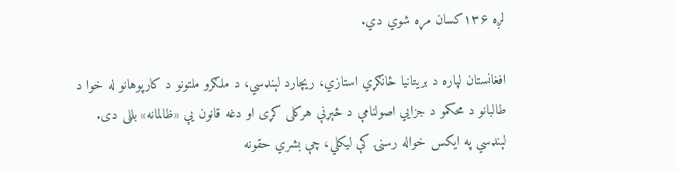لږه ۱۳۶کسان مړه شوي دي.

افغانستان لپاره د بریتانیا ځانګړي استازي، ریچارد لېنډسي، د ملګرو ملتونو د کارپوهانو له خوا د طالبانو د محکمو د جزايي اصولنامې د څېړنې هرکلی کړی او دغه قانون یې «ظالمانه» بللی دی.
لېنډسي په ایکس خواله رسنۍ کې لیکلي، چې بشري حقونه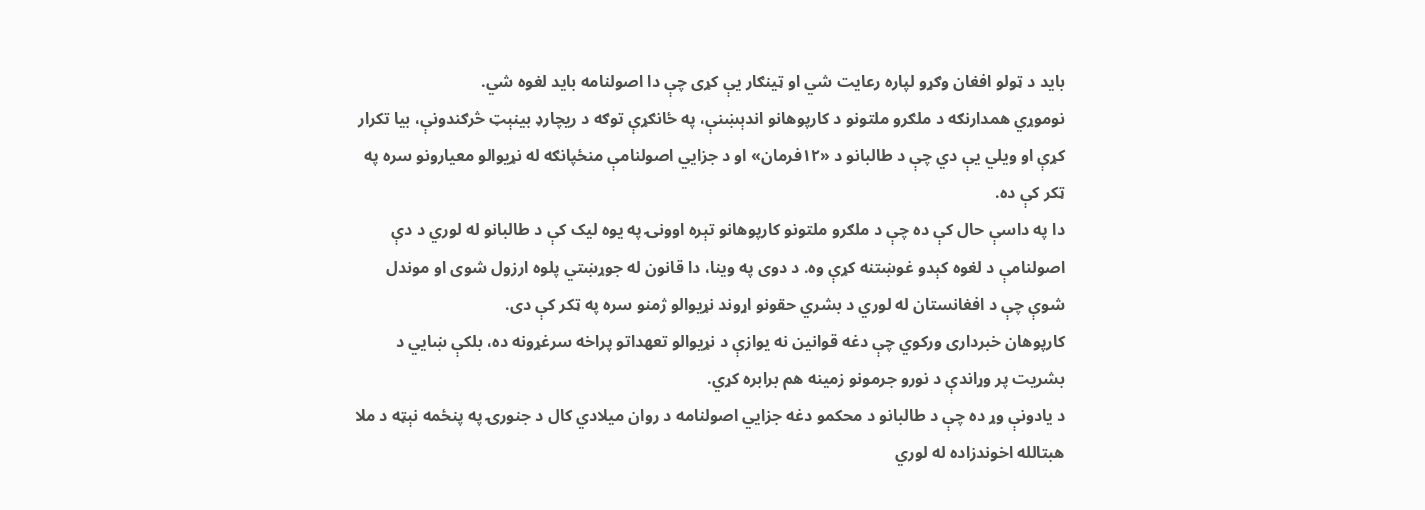باید د ټولو افغان وګړو لپاره رعایت شي او ټینګار یې کړی چې دا اصولنامه باید لغوه شي.
نوموړي همدارنګه د ملګرو ملتونو د کارپوهانو اندېښنې، په ځانګړې توګه د ریچارډ بینېټ څرګندونې، بیا تکرار کړې او ویلي یې دي چې د طالبانو د «۱۲فرمان» او د جزايي اصولنامې منځپانګه له نړیوالو معیارونو سره په ټکر کې ده.
دا په داسې حال کې ده چې د ملګرو ملتونو کارپوهانو تېره اوونۍ په یوه لیک کې د طالبانو له لوري د دې اصولنامې د لغوه کېدو غوښتنه کړې وه. د دوی په وینا، دا قانون له جوړښتي پلوه ارزول شوی او موندل شوې چې د افغانستان له لوري د بشري حقونو اړوند نړیوالو ژمنو سره په ټکر کې دی.
کارپوهان خبرداری ورکوي چې دغه قوانین نه یوازې د نړیوالو تعهداتو پراخه سرغړونه ده، بلکې ښايي د بشریت پر وړاندې د نورو جرمونو زمینه هم برابره کړي.
د یادونې وړ ده چې د طالبانو د محکمو دغه جزايي اصولنامه د روان میلادي کال د جنورۍ په پنځمه نېټه د ملا هبتالله اخوندزاده له لوري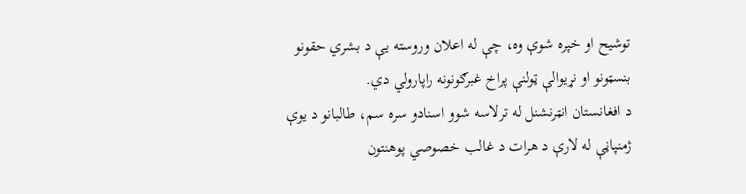توشیح او خپره شوې وه، چې له اعلان وروسته یې د بشري حقونو بنسټونو او نړیوالې ټولنې پراخ غبرګونونه راپارولي دي.
د افغانستان انټرنشنل له ترلاسه شوو اسنادو سره سم، طالبانو د یوې ژمنپاڼې له لارې د هرات د غالب خصوصي پوهنتون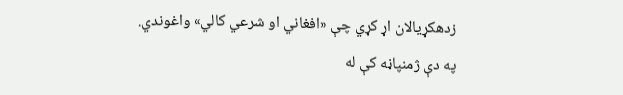زدهکړیالان اړ کړي چې «افغاني او شرعي کالي» واغوندي.
په دې ژمنپاڼه کې له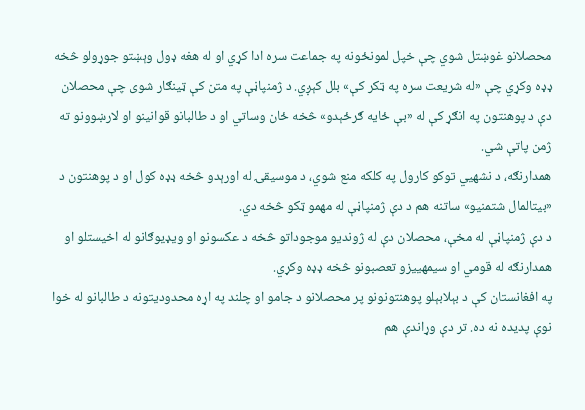محصلانو غوښتل شوي چې خپل لمونځونه په جماعت سره ادا کړي او له هغه ډول وېښتو جوړولو څخه ډډه وکړي چې «له شریعت سره په ټکر کې» بلل کېږي. د ژمنپاڼې په متن کې ټینګار شوی چې محصلان دې د پوهنتون په انګړ کې له «بې ځایه ګرځېدو» څخه ځان وساتي او د طالبانو قوانینو او لارښوونو ته ژمن پاتې شي.
همدارنګه، د نشهيي توکو کارول په کلکه منع شوي، د موسیقۍ له اورېدو څخه ډډه کول او د پوهنتون د «بیتالمال شتمنیو» ساتنه هم د دې ژمنپاڼې له مهمو ټکو څخه دي.
د دې ژمنپاڼې له مخې، محصلان دې له ژوندیو موجوداتو څخه د عکسونو او ویډیوګانو له اخیستلو او همدارنګه له قومي او سیمهییزو تعصبونو څخه ډډه وکړي.
په افغانستان کې د بېلابېلو پوهنتونونو پر محصلانو د جامو او چلند په اړه محدودیتونه د طالبانو له خوا نوې پدیده نه ده. تر دې وړاندې هم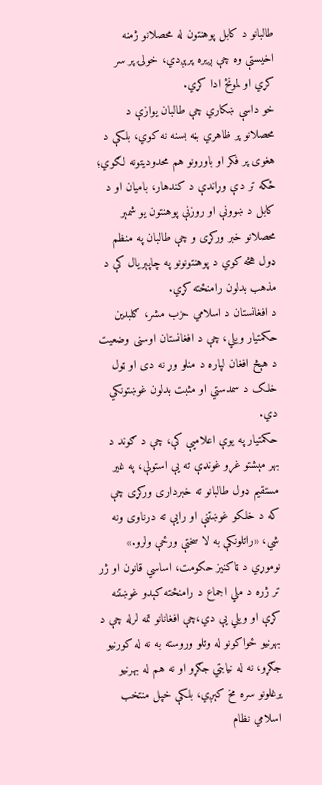طالبانو د کابل پوهنتون له محصلانو ژمنه اخیستې وه چې ږیره پرېږدي، خولۍ پر سر کړي او لمونځ ادا کړي.
خو داسې ښکاري چې طالبان یوازې د محصلانو پر ظاهري بڼه بسنه نه کوي، بلکې د هغوی پر فکر او باورونو هم محدودیتونه لګوي؛ ځکه تر دې وړاندې د کندهار، بامیان او د کابل د ښوونې او روزنې پوهنتون یو شمېر محصلانو خبر ورکړی و چې طالبان په منظم ډول هڅه کوي د پوهنتونونو په چاپېریال کې د مذهب بدلون رامنځته کړي.
د افغانستان د اسلامي حزب مشر، ګلبدین حکمتیار ویلي، چې د افغانستان اوسنی وضعیت د هېڅ افغان لپاره د منلو وړ نه دی او ټول خلک د سمدستي او مثبت بدلون غوښتونکي دي.
حکمتیار په یوې اعلامیې کې، چې د ګوند د بهر مېشتو غړو غونډې ته یې استولې، په غیر مستقیم ډول طالبانو ته خبرداری ورکړی چې که د خلکو غوښتنې او رایې ته درناوی ونه شي، «راتلونکې به لا سختې ورځې ولرو.»
نوموړي د ټاکنیز حکومت، اساسي قانون او ژر تر ژره د ملي اجماع د رامنځته کېدو غوښتنه کړې او ویلي یې دي،چې افغانانو تمه لرله چې د بهرنیو ځواکونو له وتلو وروسته به نه له کورنیو جګړو، نه له نیابتي جګړو او نه هم له بهرنیو یرغلونو سره مخ کېږي، بلکې خپل منتخب اسلامي نظام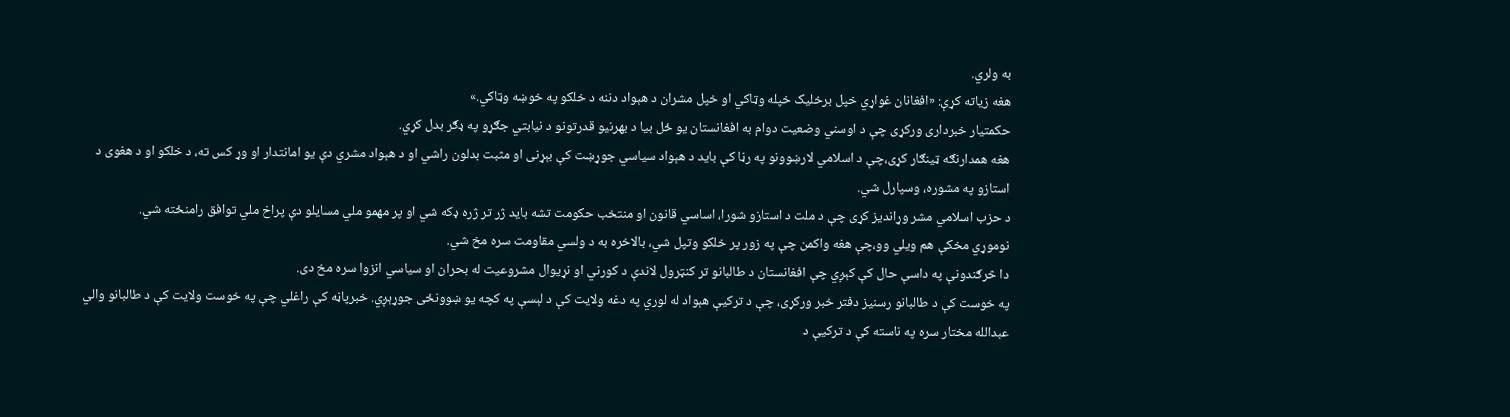به ولري.
هغه زیاته کړې: «افغانان غواړي خپل برخلیک خپله وټاکي او خپل مشران د هېواد دننه د خلکو په خوښه وټاکي.»
حکمتیار خبرداری ورکړی چې د اوسني وضعیت دوام به افغانستان یو ځل بیا د بهرنیو قدرتونو د نیابتي جګړو په ډګر بدل کړي.
هغه همدارنګه ټینګار کړی،چې د اسلامي لارښوونو په رڼا کې باید د هېواد سیاسي جوړښت کې بېړنی او مثبت بدلون راشي او د هېواد مشري دې یو امانتدار او وړ کس ته، د خلکو او د هغوی د استازو په مشوره، وسپارل شي.
د حزب اسلامي مشر وړاندیز کړی چې د ملت د استازو شورا، اساسي قانون او منتخب حکومت تشه باید ژر تر ژره ډکه شي او پر مهمو ملي مسایلو دې پراخ ملي توافق رامنځته شي.
نوموړي مخکې هم ویلي وو،چې هغه واکمن چې په زور پر خلکو وتپل شي، بالاخره به د ولسي مقاومت سره مخ شي.
دا څرګندونې په داسې حال کې کېږي چې افغانستان د طالبانو تر کنټرول لاندې د کورني او نړیوال مشروعیت له بحران او سیاسي انزوا سره مخ دی.
په خوست کې د طالبانو رسنیز دفتر خبر ورکړی، چې د ترکیې هېواد له لوري په دغه ولایت کې د لېسې په کچه یو ښوونځی جوړېږي. خبرپاڼه کې راغلي چې په خوست ولایت کې د طالبانو والي عبدالله مختار سره په ناسته کې د ترکیې د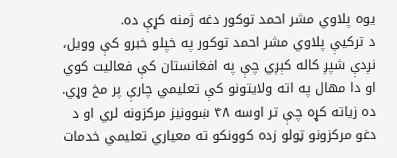یوه پلاوي مشر احمد توکور دغه ژمنه کړې ده.
د ترکیې پلاوي مشر احمد توکور په خپلو خبرو کې وویل، نږدې شپږ کاله کېږي چې په افغانستان کې فعالیت کوي او دا مهال په اته ولایتونو کې تعلیمي چارې پر مخ وړي. ده زیاته کړه چې تر اوسه ۴۸ ښوونیز مرکزونه لري او د دغو مرکزونو ټولو زده کوونکو ته معیاري تعلیمي خدمات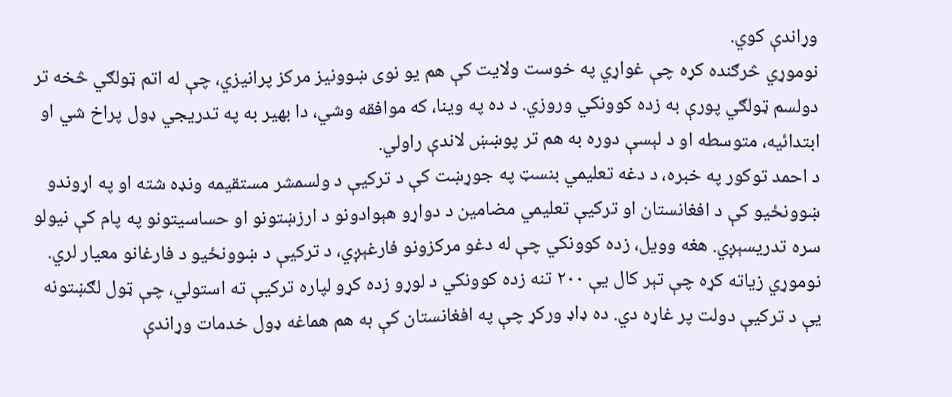وړاندې کوي.
نوموړي څرګنده کړه چې غواړي په خوست ولایت کې هم یو نوی ښوونیز مرکز پرانیزي، چې له اتم ټولګي څخه تر دولسم ټولګي پورې به زده کوونکي وروزي. د ده په وینا، که موافقه وشي، دا بهیر به په تدریجي ډول پراخ شي او ابتدائیه، متوسطه او د لېسې دوره به هم تر پوښښ لاندې راولي.
د احمد توکور په خبره، د دغه تعلیمي بنسټ په جوړښت کې د ترکیې د ولسمشر مستقیمه ونډه شته او په اړوندو ښوونځیو کې د افغانستان او ترکیې تعلیمي مضامین د دواړو هېوادونو د ارزښتونو او حساسیتونو په پام کې نیولو سره تدریسېږي. هغه وویل، زده کوونکي چې له دغو مرکزونو فارغېږي، د ترکیې د ښوونځیو د فارغانو معیار لري.
نوموړي زیاته کړه چې تېر کال یې ۲۰۰ تنه زده کوونکي د لوړو زده کړو لپاره ترکیې ته استولي، چې ټول لګښتونه یې د ترکیې دولت پر غاړه دي. ده ډاډ ورکړ چې په افغانستان کې به هم هماغه ډول خدمات وړاندې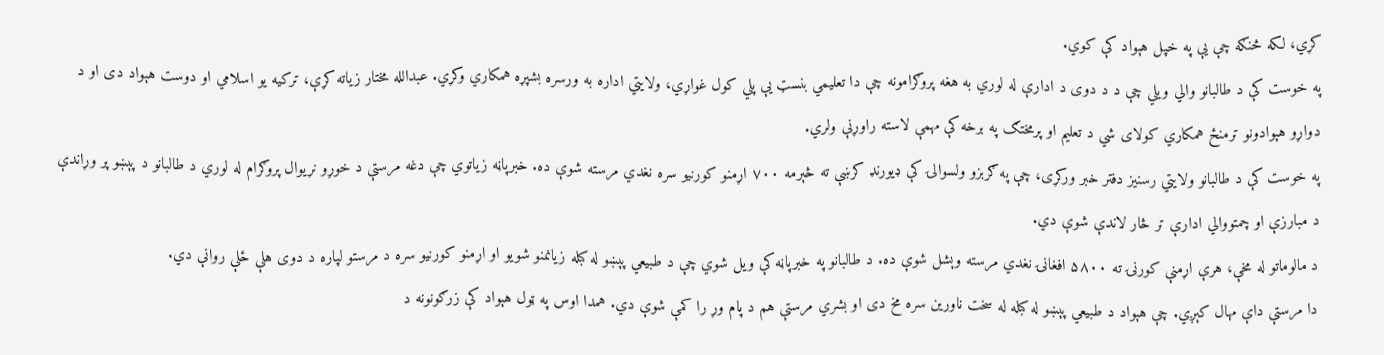کړي، لکه څنګه چې یې په خپل هېواد کې کوي.
په خوست کې د طالبانو والي ویلي چې د د دوی د ادارې له لوري به هغه پروګرامونه چې دا تعلیمي بنسټ یې پلي کول غواړي، ولایتي اداره به ورسره بشپړه همکاري وکړي. عبدالله مختار زیاته کړې، ترکیه یو اسلامي او دوست هېواد دی او د دواړو هېوادونو ترمنځ همکاري کولای شي د تعلیم او پرمختګ په برخه کې مهمې لاسته راوړنې ولري.
په خوست کې د طالبانو ولایتي رسنیز دفتر خبر ورکړی، چې په ګربزو ولسوالۍ کې ډیورنډ کرښې ته څېرمه ۷۰۰ اړمنو کورنیو سره نغدي مرسته شوې ده. خبرپاڼه زیاتوي چې دغه مرستې د خوړو نړیوال پروګرام له لوري د طالبانو د پېښو پر وړاندې د مبارزې او چمتووالي ادارې تر څار لاندې شوې دي.
د مالوماتو له مخې، هرې اړمنې کورنۍ ته ۵۸۰۰ افغانۍ نغدي مرسته وېشل شوې ده. د طالبانو په خبرپاڼه کې ویل شوي چې د طبیعي پېښو له کبله زیانمنو شویو او اړمنو کورنیو سره د مرستو لپاره د دوی هلې ځلې روانې دي.
دا مرستې داې مهال کېږي. چې هېواد د طبیعي پېښو له کبله له سخت ناورین سره مخ دی او بشري مرستې هم د پام وړ را کمې شوې دي. همدا اوس په ټول هېواد کې زرګونونه د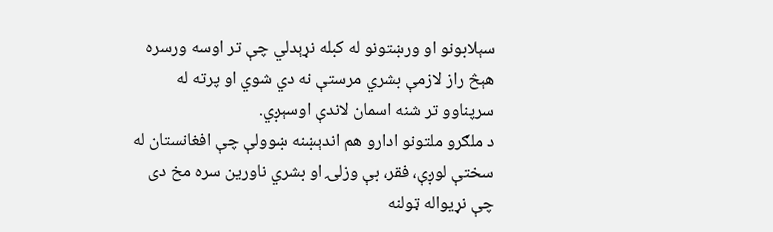سېلابونو او ورښتونو له کبله نړېدلي چې تر اوسه ورسره هېڅ راز لازمې بشري مرستې نه دي شوي او پرته له سرپناوو تر شنه اسمان لاندې اوسېږي.
د ملګرو ملتونو ادارو هم اندېښنه ښوولې چې افغانستان له سختې لوږې، فقر، بې وزلۍ او بشري ناورین سره مخ دی چې نړیواله ټولنه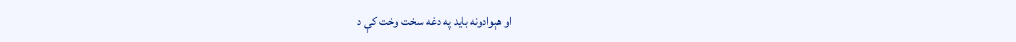او هېوادونه باید په دغه سخت وخت کې د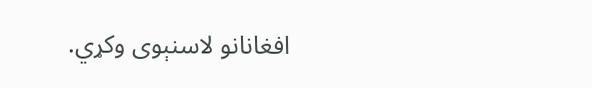افغانانو لاسنېوی وکړي.